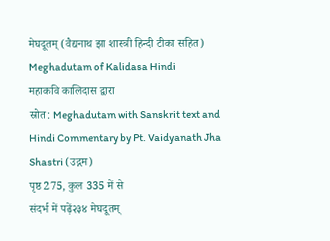मेघदूतम् (वैद्यनाथ झा शास्त्री हिन्दी टीका सहित)
Meghadutam of Kalidasa Hindi
महाकवि कालिदास द्वारा
स्रोत: Meghadutam with Sanskrit text and Hindi Commentary by Pt. Vaidyanath Jha Shastri (उद्गम)
पृष्ठ 275, कुल 335 में से
संदर्भ में पढ़ें२३४ मेघदूतम्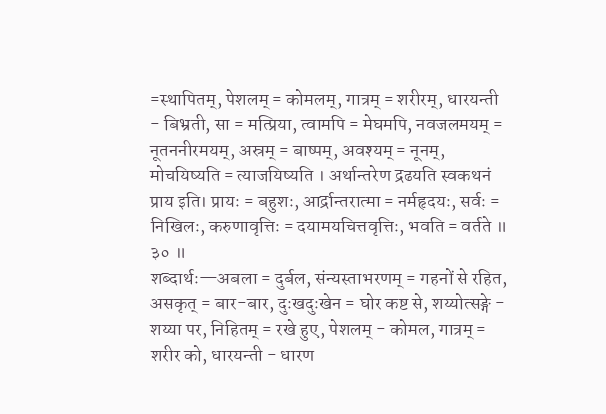=स्थापितम्, पेशलम् = कोमलम्, गात्रम् = शरीरम्, धारयन्ती - बिभ्रती, सा = मत्प्रिया, त्वामपि = मेघमपि, नवजलमयम् = नूतननीरमयम्, अस्रम् = बाष्पम्, अवश्यम् = नूनम्, मोचयिष्यति = त्याजयिष्यति । अर्थान्तरेण द्रढयति स्वकथनं प्राय इति। प्रायः = बहुशः, आर्द्रान्तरात्मा = नर्महृदयः, सर्वः = निखिलः, करुणावृत्तिः = दयामयचित्तवृत्तिः, भवति = वर्तते ॥ ३० ॥
शब्दार्थः—अबला = दुर्बल, संन्यस्ताभरणम् = गहनों से रहित, असकृत् = बार-बार, दुःखदुःखेन = घोर कष्ट से, शय्योत्सङ्गे - शय्या पर, निहितम् = रखे हुए, पेशलम् - कोमल, गात्रम् = शरीर को, धारयन्ती - धारण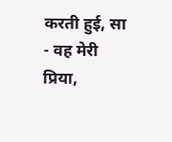करती हुई, सा - वह मेरी प्रिया,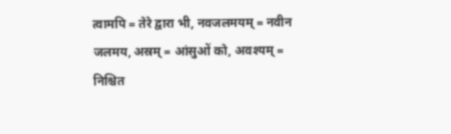त्वामपि = तेरे द्वारा भी, नवजलमयम् = नवीन जलमय, अस्रम् = आंसुओं को, अवश्यम् = निश्चित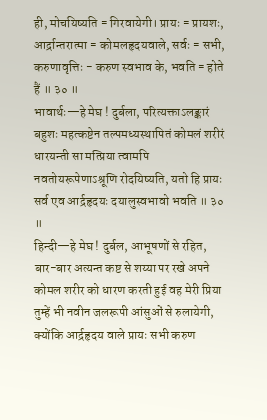ही, मोचयिष्यति = गिरवायेगी। प्रायः = प्रायशः, आर्द्रान्तरात्मा = कोमलहृदयवाले, सर्वः = सभी, करुणावृत्तिः - करुण स्वभाव के, भवति = होते हैं ॥ ३० ॥
भावार्थः—हे मेघ ! दुर्बला, परित्यक्ताऽलङ्कारं बहुशः महत्कष्टेन तल्पमध्यस्थापितं कोमलं शरीरं धारयन्ती सा मत्प्रिया त्वामपि नवतोयरूपेणाऽश्रूणि रोदयिष्यति, यतो हि प्रायः सर्व एव आर्द्रहृदयः दयालुस्वभावो भवति ॥ ३० ॥
हिन्दी—हे मेघ ! दुर्बल, आभूषणों से रहित, बार-बार अत्यन्त कष्ट से शय्या पर रखे अपने कोमल शरीर को धारण करती हुई वह मेरी प्रिया तुम्हें भी नवीन जलरूपी आंसुओं से रुलायेगी, क्योंकि आर्द्रहृदय वाले प्रायः सभी करुण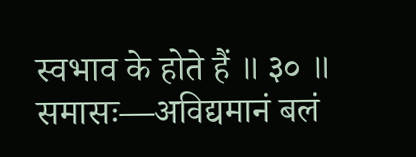स्वभाव के होते हैं ॥ ३० ॥
समासः—अविद्यमानं बलं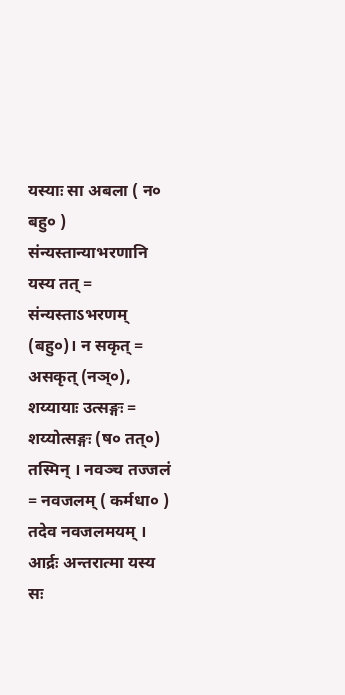यस्याः सा अबला ( न० बहु० ) संन्यस्तान्याभरणानि यस्य तत् = संन्यस्ताऽभरणम् (बहु०)। न सकृत् = असकृत् (नञ्०), शय्यायाः उत्सङ्गः = शय्योत्सङ्गः (ष० तत्०) तस्मिन् । नवञ्च तज्जलं = नवजलम् ( कर्मधा० ) तदेव नवजलमयम् । आर्द्रः अन्तरात्मा यस्य सः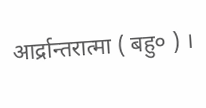आर्द्रान्तरात्मा ( बहु० ) ।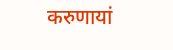करुणायां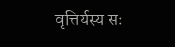वृत्तिर्यस्य सः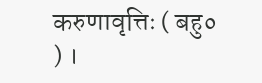करुणावृत्तिः ( बहु० ) ।